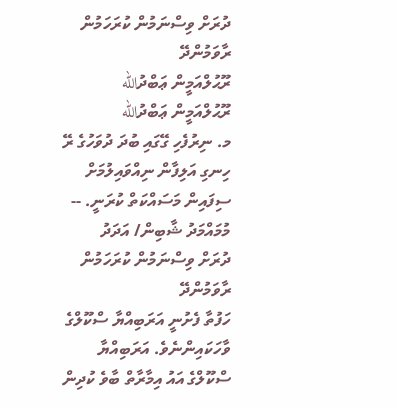ދުރަށް ވިސްނަމުން ކުރަހަމުން ރާވަމުންދޭ
ރޫޙުލްއަމީން ޢަބްދުالله
ރޫޙުލްއަމީން ޢަބްދުالله
މ. ނިރުފެހި ގޭގައި ބުދަ ދުވަހުގެ ރޭ ހިނގި އަލިފާން ނިއްވައިލުމަށް ސިފައިން މަސައްކަތް ކުރަނީ. -- މުމައްމަދު ޝާބިން/ އަދަދު
ދުރަށް ވިސްނަމުން ކުރަހަމުން ރާވަމުންދޭ
ހަފުތާ ފެށުނީ އަރަބިއްޔާ ސްކޫލްގެ ވާހަކައިންނެވެ. އަރަބިއްޔާ ސްކޫލްގެ އައު އިމާރާތް ބާވެ ކުދިން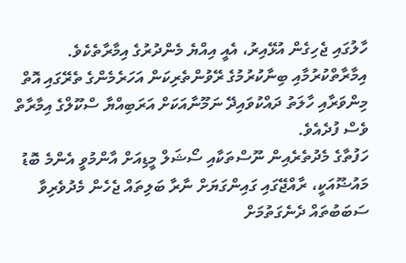ހާލުގައި ޖެހިގެން އުޅޭއިރު، އެއީ އިއްޔެ މެންދުރުގެ އިމާރާތެކެވެ. އިމާރާތްކުރުމާއި ބިނާކުރުމުގެ ރޭވުންތެރިކަން އަހަރެމެންގެ ތެރޭގައި އޮތް މިންވަރާއި ހާލަތު ދައްކުވައިދޭ ނަމޫނާއަކަށް އަރަބިއްޔާ ސްކޫލްގެ އިމާރާތް ވެސް ފުދެއެވެ.
ހަފުތާގެ މެދުތެރެއިން ނޫސްތަކާއި ސޯޝަލް މީޑިއަށް އާންމުވީ އެންމެ ބޮޑު މައުޟޫއަކީ، ރާއްޖޭގައި ގައިންގަޔަށް ނާރާ ބަލިތައް ޖެހެން މެދުވެރިވާ ސަބަބުތައް ދެނެގަތުމަށް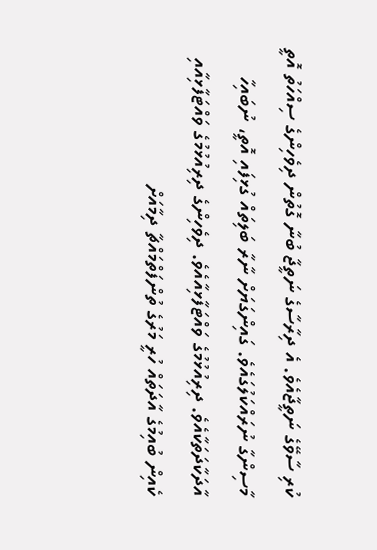ކުރި ސާވޭގެ ނަތީޖާއެވެ. އެ ދިރާސާގެ ނަތީޖާ ބުނާ ގޮތުން ދިވެހިންގެ ސިއްހަތު އޮތީ މާސިންގާ ނުރައްކަލުގައެވެ. ގައިންގަޔަށް ނާރާ ބަލިތައް ގުޅިފައި އޮތީ، ނުބައިހާ އާދަކާދަތަކާއެވެ. ދިރިއުޅުމުގެ ވައްޓަފާޅިއާއެވެ. ދިވެހިންގެ ދިރިއުޅުމުގެ ވައްޓަފާޅިއާއި ކެއިން ބުއިމުގެ އާދަތައް ހުރީ މަރުގެ ތުންފަތްމައްޗާ ދިމާއަށް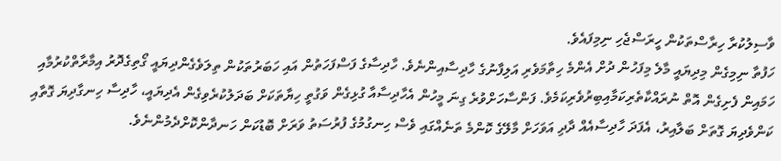ވާސިލުކުރާ ހިރާސްތަކުން ހީރަސްޖެހި ނިމިފައެވެ.
ހަފުތާ ނިމިގެން މިދިޔައީ މާލެ މިފަހުން ދުށް އެންމެ ހިތާމަވެރި އަލިފާނުގެ ހާދިސާއިންނެވެ. ހާދިސާގެ ފަސްފަހަތުން އައި ހަބަރުތަކުން ތިލަވެގެންދިޔައީ ގޯތިގެދޮރު އިމާރާތްކުރުމާއި ހަމައިން ފެށިގެން އޮތް ނުރައްކާތެރިކަމާއިބިރުވެރިކަމެވެ. ފަންސާހަށްވުރެ ގިނަ މީހުން އެހާދިސާއާ ގުޅިގެން ވަގުތީ ހިޔާތަކަށް ބަދަލުކުރެވިގެން އެދިޔައީ، ހާދިސާ ހިނގާދިޔަ ގޮތާއި ކަންވެދިޔަ ގޮތަށް ބަލާއިރު، އެފަދަ ހާދިސާއެއް ދާދި އަވަހަށް މާލޭގެ ކޮންމެ ތަނެއްގައި ވެސް ހިނގުމުގެ ފުރުސަތު ވަރަށް ބޮޑުކަން ހަނދާންކޮށްދެމުންނެވެ.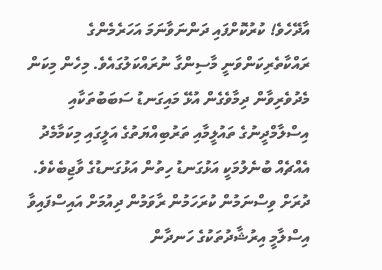އާދޭހެވެ! ކުރުކޮށްފައި ދަންނަވާނަމަ އަހަރެމެންގެ ރައްކާތެރިކަންވަނީ މާސިންގާ ނުރައްކަލުގައެވެ. މިހެން މިކަން މެދުވެރިވާން ދިމާވެގެން އުޅޭ މައިގަނޑު ސަބަބުތަކާއި އިސްލާމްދީނުގެ ތައުލީމާއި ތަރުބިއްޔަތުގެ އަލީގައި މިކަމާމެދު އެއްޗެއް ބުނެލުމަކީ އަޅުގަނޑު ހިތުން އަޅުގަނޑުގެ ވާޖިބެކެވެ. ދުރަށް ވިސްނަމުން ކުރަހަމުން ރާވަމުން ދިއުމަށް އައިސްފައިވާ އިސްލާމީ އިރުޝާދުތަކުގެ ހަނދާން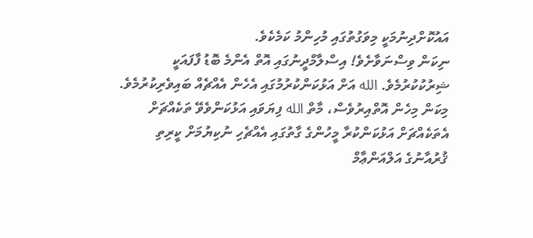އައުކޮށްދިނުމަކީ މިވަގުތުގައި މުހިންމު ކަމެކެވެ.
ނިކަން ވިސްނަވާށެވެ! އިސްލާމްދީނުގައި އޮތް އެންމެ ބޮޑު ފާފައަކީ ޝިރުކުކުރުމެވެ. الله އަށް އަޅުކަންކުރުމުގައި އެހެން އެއްޗެއް ބައިވެރިކުރުމެވެ. މިކަން މިހެން އޮތްއިރުވެސް، މާތް الله ފިޔަވައި އަޅުކަންވެވޭ ތަކެއްޗަށް އެތަކެއްޗަށް އަޅުކަންކުރާ މީހުންގެ ގާތުގައި އެއްޗެހި ނުކިޔުމަށް ކީރިތި ޤުރުއާނުގެ އަލްއަންޢާމް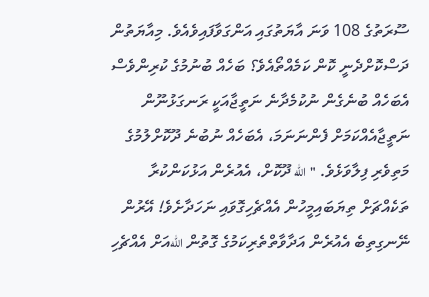ސޫރަތުގެ 108 ވަނަ އާޔަތުގައި އަންގަވާފައިވެއެވެ. މިއާޔަތުން ދަސްކޮށްދެނީ ކޮން ކަމެއްތޯއެވެ؟ ބަހެއް ބުނުމުގެ ކުރިންވެސް އެބަހެއް ބުނެގެން ނުކުމެދާނެ ނަތީޖާއަކީ ރަނގަޅުނޫން ނަތީޖާއެއްކަމަށް ފެންނަނަމަ، އެބަހެއް ނުބުނެ ދޫކޮށްލުމުގެ މަތިވެރި ފިލާވަޅެވެ. "الله ދޫކޮށް، އެއުރެން އަޅުކަންކުރާ ތަކެއްޗަށް ތިޔަބައިމީހުން އެއްޗެހިގޮވައި ނަހަދާށެވެ! އޭރުން ނޭނގިތިބެ އެއުރެން އަދާވާތްތެރިކަމުގެ ގޮތުން اللهއަށް އެއްޗެހި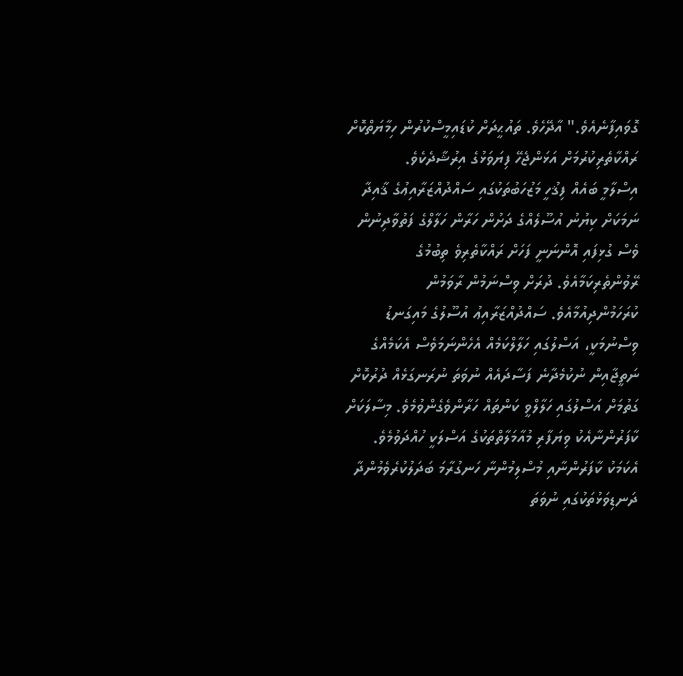ގޮވައިފާނެއެވެ." އާދޭހެވެ. ތައުޙީދަށް ކުޑައިމީސްކުރުން ހިމާޔަތްކޮށް ރައްކާތެރިކުރުމަށް އަޅަންޖެހޭ ފިޔަވަޅުގެ އިރުޝާދެކެވެ.
އިސްލާމީ ބައެއް ފިޤުހީ މަޒުހަބުތަކުގައި ސައްދުއްޒަރާއިޢުގެ ޤާއިދާ ނަމަކަށް ކިޔުނު އުސޫލެއްގެ ދަށުން ހަރާން ހަލާލްގެ ފަތުވާދިނުން ވެސް ގުޅިފައި އޮންނަނީ ފަހަށް ރައްކާތެރިވެ ތިބުމުގެ ރޭވުންތެރިކަމާއެވެ. ދުރަށް ވިސްނަމުން ރާވަމުން ކުރަހަމުންދިއުމާއެވެ. ސައްދުއްޒަރާއިޢު އުސޫލުގެ މައިގަނޑު ވިސްނުމަކީ، އަސްލުގައި ހަލާލްކަމެއް އެހެންނަމަވެސް އެކަމެއްގެ ނަތީޖާއިން ނުކުމެދާނެ ފަސާދައެއް ނުވަތަ ނުރަނގަޅެއް ދުރުކޮށް ގަތުމަށް އަސްލުގައި ހަލާލްވީ ކަންތައް ހަރާންވެގެންވުމެވެ. މިސާލަކަށް ކާފަރުންނާއެކު ވިޔަފާރި މުއާމަލާތްތަކުގެ އަސްލަކީ ހުއްދަވުމެވެ. އެކަމަކު ކާފަރުންނާއި މުސްލިމުންނާ ހަނގުރާމަ ބަދަލުކުރެވެމުންދާ ދަނޑިވަޅުތަކުގައި ނުވަތަ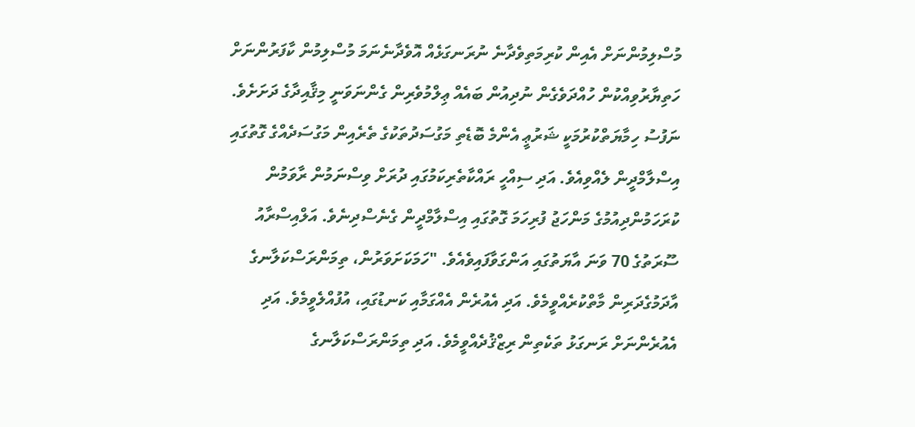މުސްލިމުންނަށް އެއިން ކުރިމަތިވެދާނެ ނުރަނގަޅެއް އޮވެދާނެނަމަ މުސްލިމުން ކާފަރުންނަށް ހަތިޔާރުވިއްކުން ހުއްދަވެގެން ނުދިއުން ބައެއް ޢިލްމުވެރިން ގެންނަވަނީ މިޤާއިދާގެ ދަށަށެވެ.
ނަފުސު ހިމާޔަތްކުރުމަކީ ޝަރުޢީ އެންމެ ބޮޑެތި މަގުސަދުތަކުގެ ތެރެއިން މަގުސަދެއްގެ ގޮތުގައި އިސްލާމްދީން ލެއްވިއެވެ. އަދި ސިއްހީ ރައްކާތެރިކަމުގައި ދުރަށް ވިސްނަމުން ރާވަމުން ކުރަހަމުންދިއުމުގެ މަންހަޖު ފުރިހަމަ ގޮތުގައި އިސްލާމްދީން ގެނެސްދިނެވެ. އަލްއިސްރާއު ސޫރަތުގެ 70 ވަނަ އާޔަތުގައި އަންގަވާފައިވެއެވެ. "ހަމަކަށަވަރުން، ތިމަންރަސްކަލާނގެ އާދަމުގެދަރިން މާތްކުރެއްވީމެވެ. އަދި އެއުރެން އެއްގަމާއި ކަނޑުގައި، އުފުއްލެވީމެވެ. އަދި އެއުރެންނަށް ރަނގަޅު ތަކެތިން ރިޒްޤުދެއްވީމެވެ. އަދި ތިމަންރަސްކަލާނގެ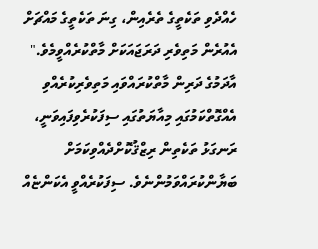ހެއްދެވި ތަކެތީގެ ތެރެއިން، ގިނަ ތަކެތީގެ މައްޗަށް އެއުރެން މަތިވެރި ދަރަޖައަކަށް މާތްކުރެއްވީމެވެ." އާދަމުގެ ދަރިން މާތްކުރައްވައި މަތިވެރިކުރެއްވި އެއްގޮތްކަމުގައި މިއާޔަތުގައި ސިފަކުރެވިފައިވަނީ، ރަނގަޅު ތަކެތިން ރިޒްޤުކޮށްދެއްވިކަމަށް ބަޔާންކުރައްވަމުންނެވެ. ސިފަކުރެއްވީ އެކަންޏެއް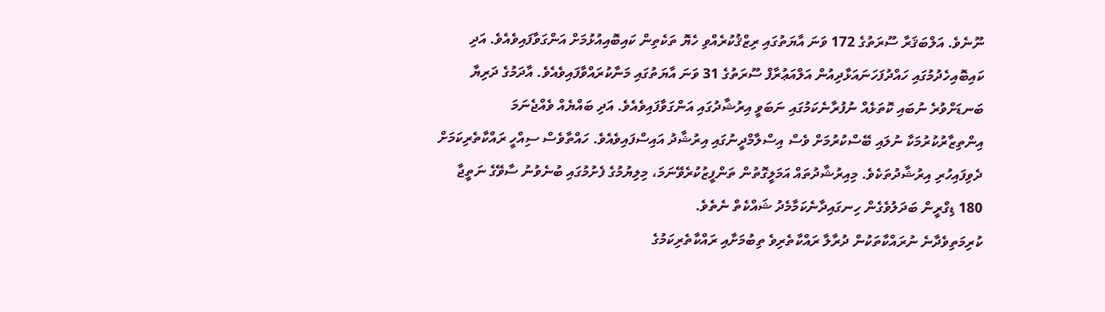ނޫނެވެ. އަލްބަޤަރާ ސޫރަތުގެ 172 ވަނަ އާޔަތުގައި ރިޒްޤުކުރެއްވި ހެޔޮ ތަކެތިން ކައިބޮއިއުޅުމަށް އަންގަވާފައިވެއެވެ. އަދި ކައިބޮއިހެދުމުގައި ހައްދުފަހަނައަޅާދިއުން އަލްއަޢުރާފް ސޫރަތުގެ 31 ވަނަ އާޔަތުގައި މަނާކުރައްވާފައިވެއެވެ. އާދަމުގެ ދަރިޔާ ބަނޑަށްވުރެ ނުބައި ކޮތަޅެއް ނުފުރާނެކަމުގައި ނަބަވީ އިރުޝާދުގައި އަންގަވާފައިވެއެވެ. އަދި ބައްޔެއް ވެއްޖެނަމަ އިންތިޒާރުކުރުމަކާ ނުލައި ބޭސްކުރުމަށް ވެސް އިސްލާމްދީނުގައި އިރުޝާދު އައިސްފައިވެއެވެ. ހައްތާވެސް ސިއްހީ ރައްކާތެރިކަމަށް ދެވިފައިހުރި އިރުޝާދުތަކެވެ. މިއިރުޝާދުތައް އަމަލީގޮތުން ތަންފީޒުކުރެވޭނަމަ، މިލިޔުމުގެ ފެށުމުގައި ބުނެވުނު ސާވޭގެ ނަތީޖާ 180 ޑިގްރީން ބަދަލުވެގެން ހިނގައިދާނެކަމާމެދު ޝައްކެތް ނެތެވެ.
ކުރިމަތިވެދާނެ ނުރައްކާތަކުން ދުރާލާ ރައްކާތެރިވެ ތިބުމަށާއި ރައްކާތެރިކަމުގެ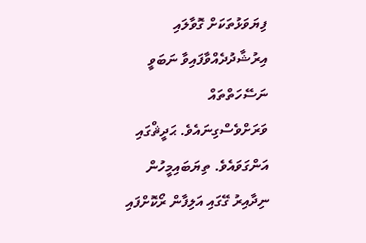ފިޔަވަޅުތަކަށް ގޮވާލައި އިރުޝާދުދެއްވާފައިވާ ނަބަވީ ނަސޭހަތްތައް ވަރަށްވެސްގިނައެވެ. ޙަދީޘްގައި އަންގަވައެވެ. ތިޔަބައިމީހުން ނިދާއިރު ގޭގައި އަލިފާން ރޯކޮށްފައި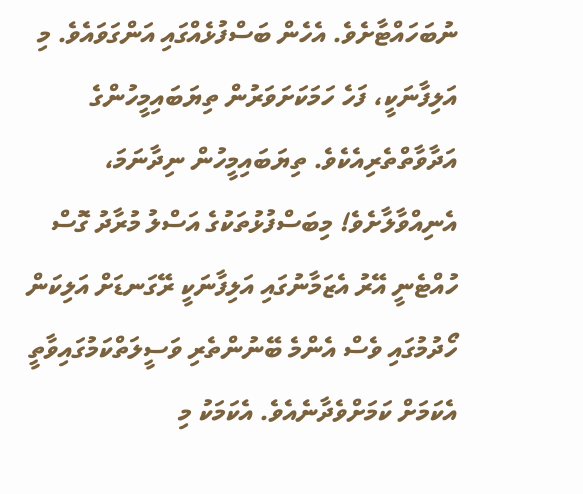ނުބަހައްޓާށެވެ. އެހެން ބަސްފުޅެއްގައި އަންގަވައެވެ. މި އަލިފާނަކީ، ފަހެ ހަމަކަށަވަރުން ތިޔަބައިމީހުންގެ އަދާވާތްތެރިއެކެވެ. ތިޔަބައިމީހުން ނިދާނަމަ، އެނިއްވާލާށެވެ! މިބަސްފުޅުތަކުގެ އަސްލު މުރާދު ގޮސް ހުއްޓެނީ އޭރު އެޒަމާނުގައި އަލިފާނަކީ ރޭގަނޑަށް އަލިކަން ހޯދުމުގައި ވެސް އެންމެ ބޭނުންތެރި ވަސީލަތްކަމުގައިވާތީ އެކަމަށް ކަމަށްވެދާނެއެވެ. އެކަމަކު މި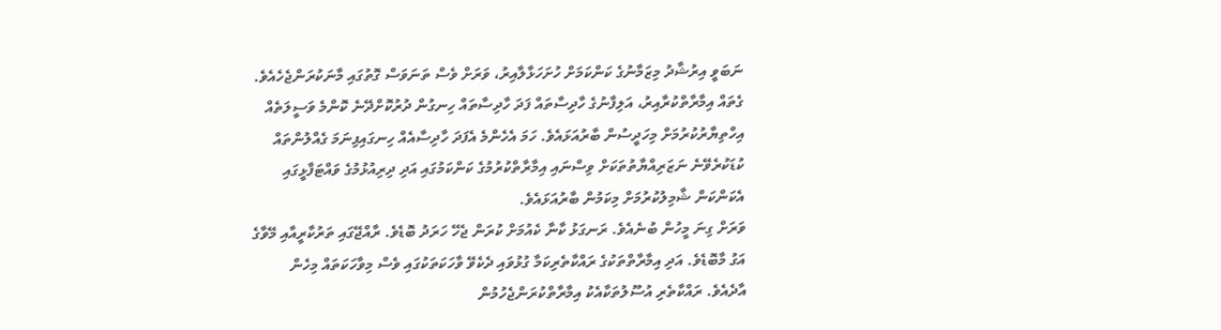ނަބަވީ އިރުޝާދު މިޒަމާނުގެ ކަންކަމަށް ހުށަހަޅާލާއިރު، ވަރަށް ވެސް ތަނަވަސް ގޮތުގައި މާނަކުރަންޖެހެއެވެ. ގެތައް އިމާރާތްކުރާއިރު، އަލިފާނުގެ ހާދިސާތައް ފަދަ ހާދިސާތައް ހިނގުން ދުރުކޮށްދޭނެ ކޮންމެ ވަސީލަތެއް އިހްތިޔާރުކުރުމަށް މިހަދީސުން ބާރުއަޅައެވެ. ހަމަ އެހެންމެ އެފަދަ ހާދިސާއެއް ހިނގައިފިނަމަ ގެއްލުންތައް ކުޑަކުރެވޭނެ ނަޒަރިއްޔާތުތަކަށް ވިސްނައި އިމާރާތްކުރުމުގެ ކަންކަމުގައި އަދި ދިރިއުޅުމުގެ ވައްޓަފާޅީގައި އެކަންކަން ޝާމިލުކުރުމަށް މިކަމުން ބާރުއަޅައެވެ.
ވަރަށް ގިނަ މީހުން ބުނެއެވެ. ރަނގަޅު ކާނާ ކެއުމަށް ކުރަން ޖެހޭ ހަރަދު ބޮޑެވެ. ރާއްޖޭގައި ތަރުކާރީއާއި މޭވާގެ އަގު މާބޮޑެވެ. އަދި އިމާރާތްތަކުގެ ރައްކާތެރިކަމާ ގުޅުވައި ދެކެވޭ ވާހަކަތަކުގައި ވެސް މިވާހަކަތައް މިހެން އާދެއެވެ. ރައްކާތެރި އުސޫލުތަކާއެކު އިމާރާތްކުރަންޖެހުމުން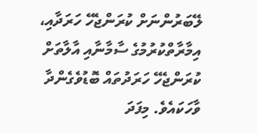ލޭބަރުންނަށް ކުރަންޖެހޭ ހަރަދާއި، އިމާރާތްކުރުމުގެ ސާމާނާއި އާލާތަށް ކުރަންޖެހޭ ހަރަދުތައް ބޮޑުވެގެންދާ ވާހަކައެވެ. މިފަދަ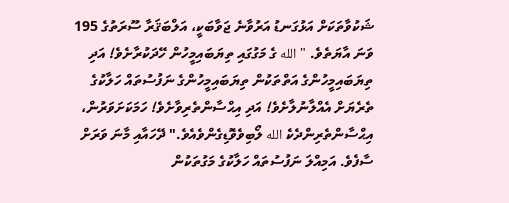ޝަކުވާތަކަށް އަޅުގަނޑު އަރުވާނެ ޖަވާބަކީ، އަލްބަޤަރާ ސޫރަތުގެ 195 ވަނަ އާޔަތެވެ. "الله ގެ މަގުގައި ތިޔަބައިމީހުން ހޭދަކުރާށެވެ! އަދި ތިޔަބައިމީހުންގެ އަތްތަކުން ތިޔަބައިމީހުންގެ ނަފުސުތައް ހަލާކުގެ ތެރެޔަށް އެއްލާނުލާށެވެ! އަދި އިޙްސާންތެރިވާށެވެ! ހަމަކަށަވަރުން، އިޙްސާންތެރިންދެކެ الله ލޯބިވެވޮޑިގެންވެއެވެ." ދޭހައާއި މާނަ ވަރަށް ސާފެވެ. އަމިއްލަ ނަފުސުތައް ހަލާކުގެ މަގުތަކުން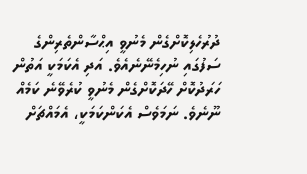ދުރުހެލިކޮށްގެން މެނުވީ އިޙްސާންތެރިންގެ ސަފުގައި ނުހިމެނޭނެއެވެ. އަދި އެކަމަކީ އަތުން ހަރަދުކޮށް ހޭދަކޮށްގެން މެނުވީ ކުރެވޭނެ ކަމެއް ނޫނެވެ. ނަމަވެސް އެކަންކަމަކީ، އެމައްޗަށް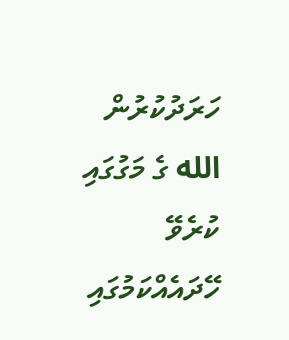ހަރަދުކުރުން الله ގެ މަގުގައި ކުރެވޭ ހޭދައެއްކަމުގައި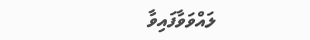ލައްވަވާފައިވާ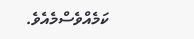ކަމެއްވެސްމެއެވެ.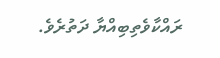ރައްކާވެތިބިއްޔާ ދަތުރެވެ.